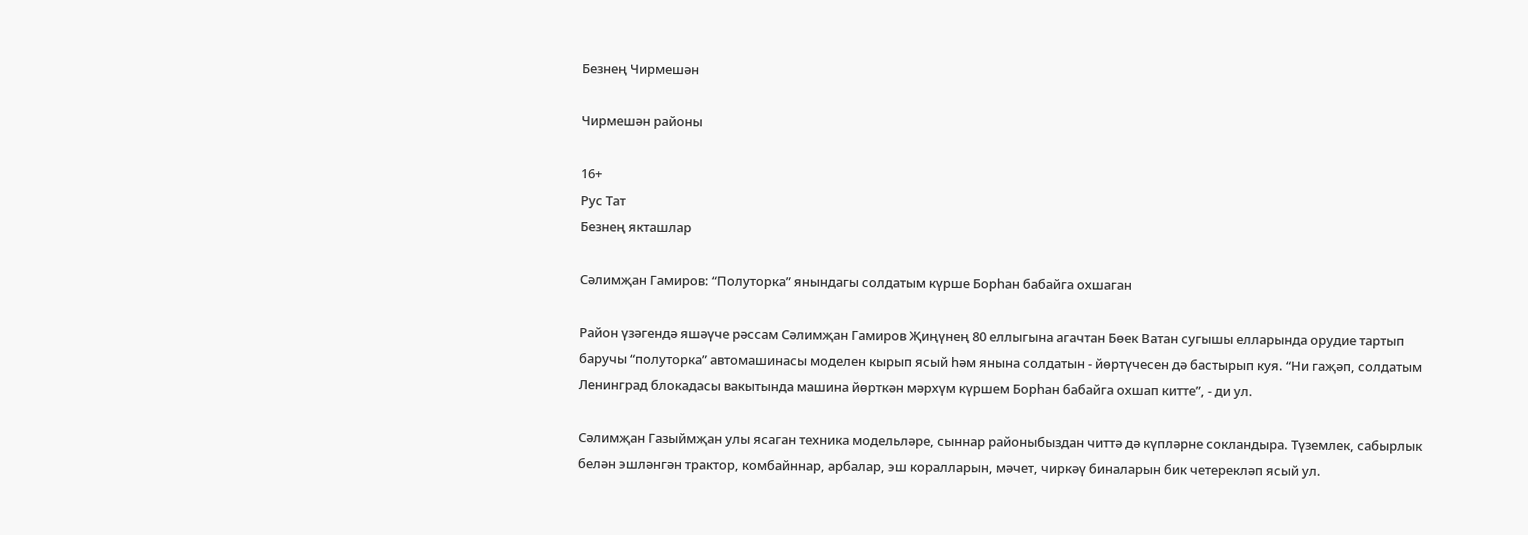Безнең Чирмешән

Чирмешән районы

16+
Рус Тат
Безнең якташлар

Сәлимҗан Гамиров: “Полуторка” янындагы солдатым күрше Борһан бабайга охшаган

Район үзәгендә яшәүче рәссам Сәлимҗан Гамиров Җиңүнең 80 еллыгына агачтан Бөек Ватан сугышы елларында орудие тартып баручы “полуторка” автомашинасы моделен кырып ясый һәм янына солдатын - йөртүчесен дә бастырып куя. “Ни гаҗәп, солдатым Ленинград блокадасы вакытында машина йөрткән мәрхүм күршем Борһан бабайга охшап китте”, - ди ул.

Сәлимҗан Газыймҗан улы ясаган техника модельләре, сыннар районыбыздан читтә дә күпләрне сокландыра. Түземлек, сабырлык белән эшләнгән трактор, комбайннар, арбалар, эш коралларын, мәчет, чиркәү биналарын бик четерекләп ясый ул.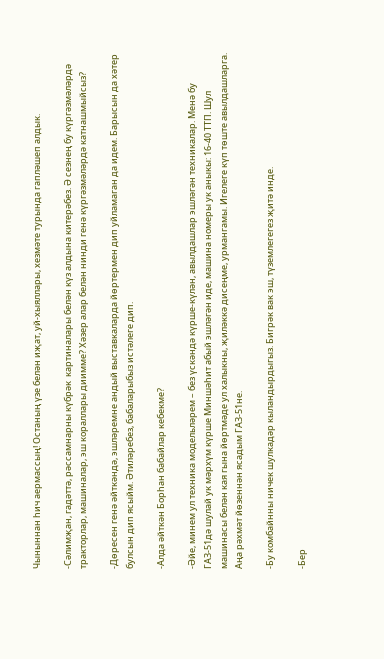Чыныннан һич аермассың! Останың үзе белән иҗат, уй-хыяллары, хезмәте турында гапләшеп алдык.

-Сәлимҗан, гадәттә, рәссамнарны күбрәк  картиналары белән күз алдына китерәбез. Ә сезнең бу күргәзмәләрдә тракторлар, машиналар, эш кораллары диимме? Хәзер алар белән нинди генә күргәзмәләрдә катнашмыйсыз?

-Дөресен генә әйткәндә, эшләремне андый выставкаларда йөртермен дип уйламаган да идем. Барысын да хәтер булсын дип ясыйм. Әтиләребез, бабаларыбыз истәлеге дип.

-Алда әйткән Борһан бабайлар кебекме?

-Әйе, минем ул техника модельләрем – без үскәндә күрше-күлән, авылдашлар эшләгән техникалар. Менә бу ГАЗ-51дә шулай ук мәрхүм күрше Миншәһит абый эшләгән иде, машина номеры ук аныкы: 16-40 ТТП. Шул машинасы белән кая гына йөртмәде ул халыкны, җиләккә дисеңме, урмангамы. Игелеге күп төште авылдашларга. Аңа рәхмәт йөзеннән ясадым ГАЗ-51не.

-Бу комбайнны ничек шулкадәр кыландырдыгыз. Бигрәк вак эш, түземлегегез җитә инде.

-Бер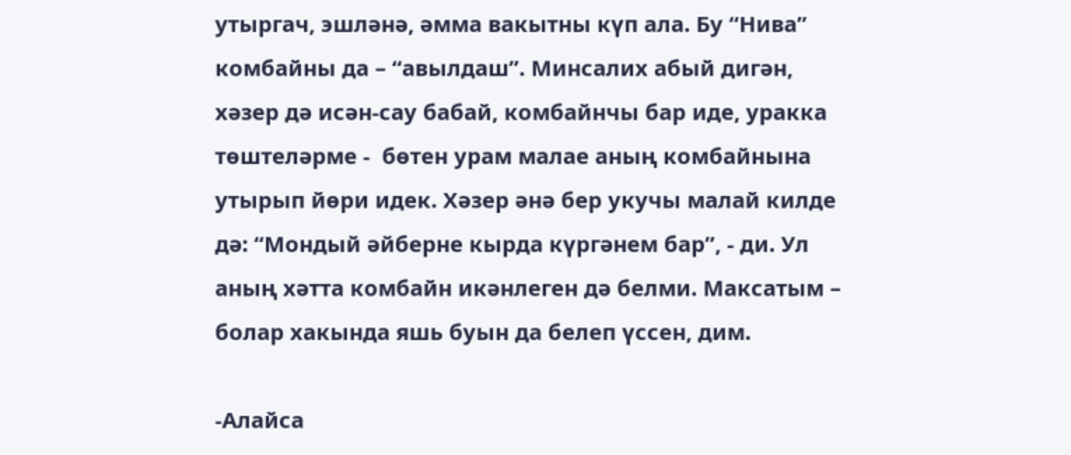утыргач, эшләнә, әмма вакытны күп ала. Бу “Нива” комбайны да – “авылдаш”. Минсалих абый дигән, хәзер дә исән-сау бабай, комбайнчы бар иде, уракка төштеләрме -  бөтен урам малае аның комбайнына утырып йөри идек. Хәзер әнә бер укучы малай килде дә: “Мондый әйберне кырда күргәнем бар”, - ди. Ул аның хәтта комбайн икәнлеген дә белми. Максатым – болар хакында яшь буын да белеп үссен, дим.

-Алайса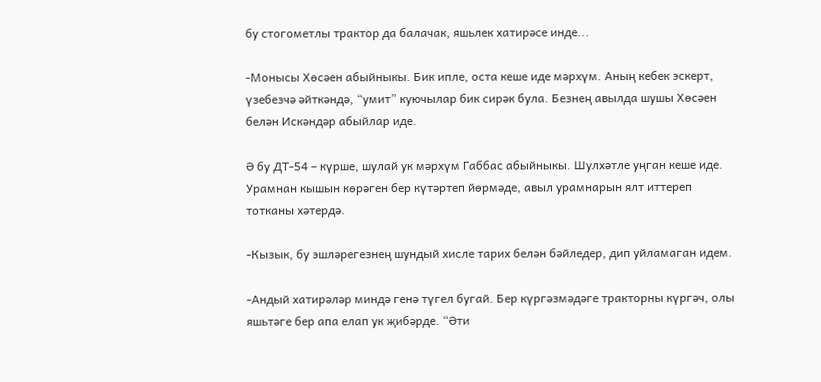бу стогометлы трактор да балачак, яшьлек хатирәсе инде...

-Монысы Хөсәен абыйныкы. Бик ипле, оста кеше иде мәрхүм. Аның кебек эскерт, үзебезчә әйткәндә, “умит” куючылар бик сирәк була. Безнең авылда шушы Хөсәен белән Искәндәр абыйлар иде.

Ә бу ДТ-54 – күрше, шулай ук мәрхүм Габбас абыйныкы. Шулхәтле уңган кеше иде. Урамнан кышын көрәген бер күтәртеп йөрмәде, авыл урамнарын ялт иттереп тотканы хәтердә.

-Кызык, бу эшләрегезнең шундый хисле тарих белән бәйледер, дип уйламаган идем.

-Андый хатирәләр миндә генә түгел бугай. Бер күргәзмәдәге тракторны күргәч, олы яшьтәге бер апа елап ук җибәрде. “Әти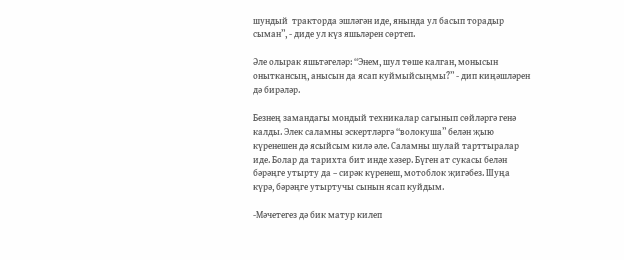шундый  тракторда эшләгән иде, янында ул басып торадыр сыман”, - диде ул күз яшьләрен сөртеп.

Әле олырак яшьтәгеләр: “Энем, шул төше калган, монысын оныткансың, анысын да ясап куймыйсыңмы?” - дип киңәшләрен дә бирәләр.

Безнең замандагы мондый техникалар сагынып сөйләргә генә калды. Элек саламны эскертләргә “волокуша” белән җыю күренешен дә ясыйсым килә әле. Саламны шулай тарттыралар иде. Болар да тарихта бит инде хәзер. Бүген ат сукасы белән бәрәңге утырту да – сирәк күренеш, мотоблок җигәбез. Шуңа күрә, бәрәңге утыртучы сынын ясап куйдым.

-Мәчетегез дә бик матур килеп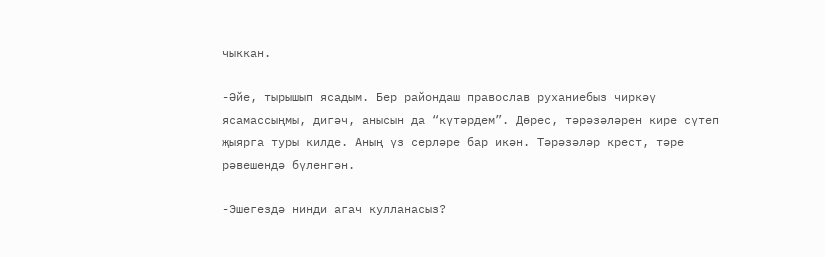чыккан.

-Әйе, тырышып ясадым. Бер райондаш православ руханиебыз чиркәү ясамассыңмы, дигәч, анысын да “күтәрдем”. Дөрес, тәрәзәләрен кире сүтеп җыярга туры килде. Аның үз серләре бар икән. Тәрәзәләр крест, тәре рәвешендә бүленгән.

-Эшегездә нинди агач кулланасыз?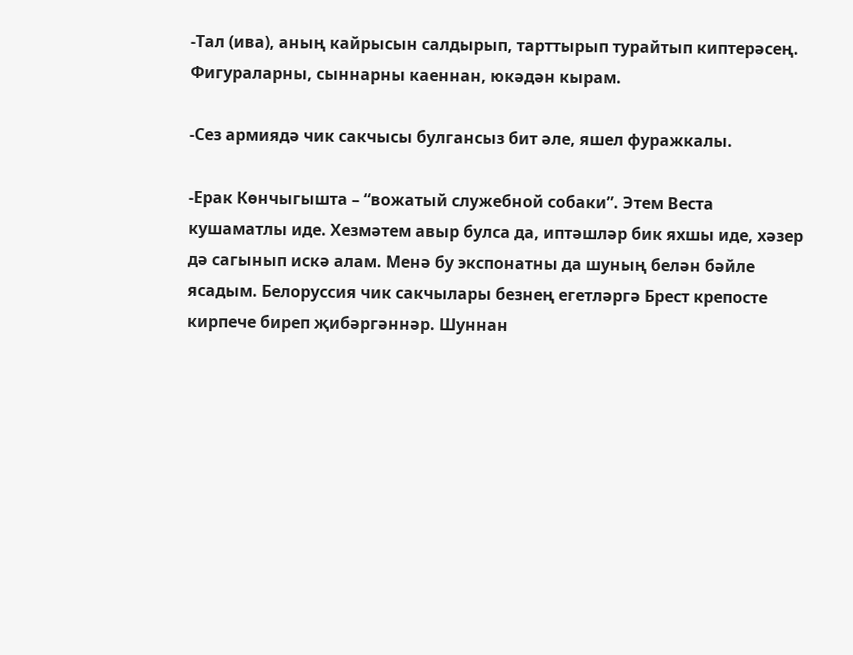-Тал (ива), аның кайрысын салдырып, тарттырып турайтып киптерәсең. Фигураларны, сыннарны каеннан, юкәдән кырам.

-Сез армиядә чик сакчысы булгансыз бит әле, яшел фуражкалы.

-Ерак Көнчыгышта – “вожатый служебной собаки”. Этем Веста кушаматлы иде. Хезмәтем авыр булса да, иптәшләр бик яхшы иде, хәзер дә сагынып искә алам. Менә бу экспонатны да шуның белән бәйле ясадым. Белоруссия чик сакчылары безнең егетләргә Брест крепосте кирпече биреп җибәргәннәр. Шуннан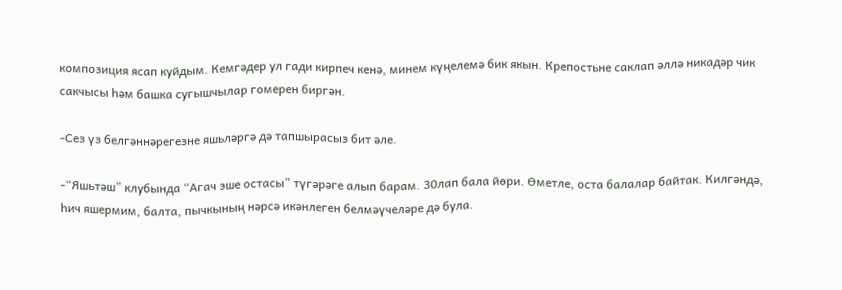композиция ясап куйдым. Кемгәдер ул гади кирпеч кенә, минем күңелемә бик якын. Крепостьне саклап әллә никадәр чик сакчысы һәм башка сугышчылар гомерен биргән.

-Сез үз белгәннәрегезне яшьләргә дә тапшырасыз бит әле.

-“Яшьтәш” клубында “Агач эше остасы” түгәрәге алып барам. 30лап бала йөри. Өметле, оста балалар байтак. Килгәндә, һич яшермим, балта, пычкының нәрсә икәнлеген белмәүчеләре дә була.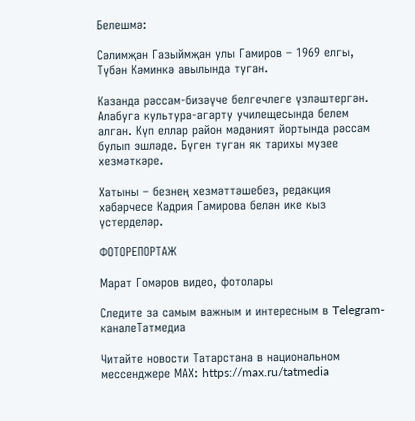Белешмә:

Сәлимҗан Газыймҗан улы Гамиров – 1969 елгы, Түбән Кәминкә авылында туган.

Казанда рәссам-бизәүче белгечлеге үзләштергән. Алабуга культура-агарту училещесында белем алган. Күп еллар район мәдәният йортында рәссам булып эшләде. Бүген туган як тарихы музее хезмәткәре.

Хатыны – безнең хезмәттәшебез, редакция хәбәрчесе Кадрия Гамирова белән ике кыз үстерделәр.

ФОТОРЕПОРТАЖ

Марат Гомәров видео, фотолары

Следите за самым важным и интересным в Telegram-каналеТатмедиа

Читайте новости Татарстана в национальном мессенджере MАХ: https://max.ru/tatmedia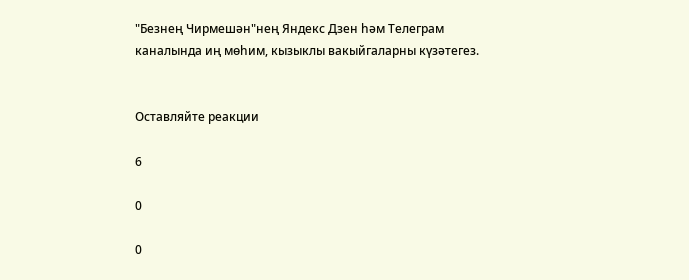"Безнең Чирмешән"нең Яндекс Дзен һәм Телеграм каналында иң мөһим, кызыклы вакыйгаларны күзәтегез.


Оставляйте реакции

6

0

0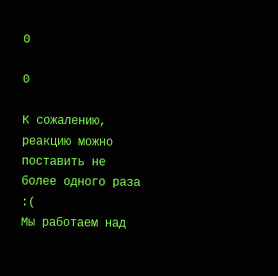0

0

К сожалению, реакцию можно поставить не более одного раза :(
Мы работаем над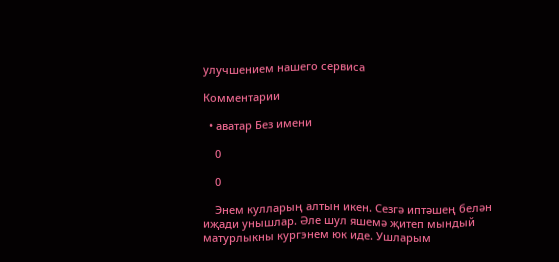улучшением нашего сервиса

Комментарии

  • аватар Без имени

    0

    0

    Энем кулларың алтын икен. Сезгә иптәшең белән иҗади унышлар. Әле шул яшемә җитеп мындый матурлыкны кургэнем юк иде. Ушларым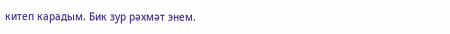китеп карадым. Бик зур рәхмәт энем.